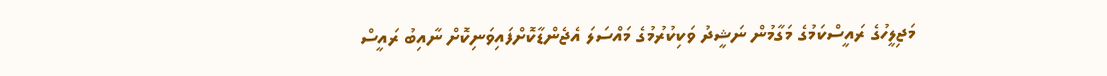މަޖިލީހުގެ ރައީސްކަމުގެ މަގާމުން ނަޝީދު ވަކިކުރުމުގެ މައްސަލަ އެޖެންޑާކޮށްފައިވަނިކޮށް ނާއިބު ރައީސް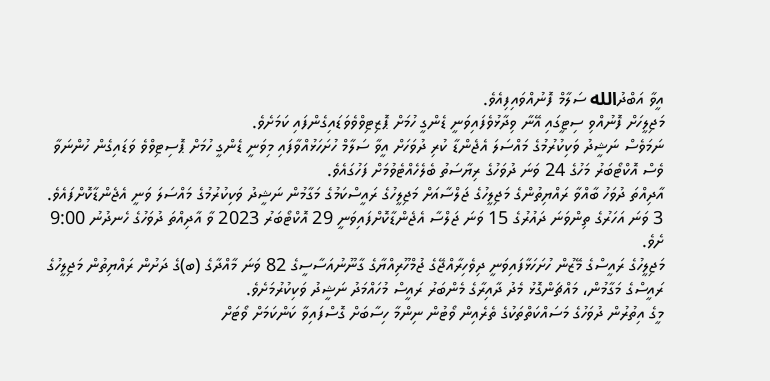އީވާ އަބްދުالله ސަލާމް ފޮނުއްވައިފިއެވެ.
މަޖިލީހަށް ފޮނުއްވި ސިޓީގައި އޭނާ ވިދާޅުވެފައިވަނީ ޑެންގީ ހުމަށް ޕޮޒިޓިވްވެވަޑައިގެންފައި ކަމަށެވެ.
ނަމަވެސް ނަޝީދު ވަކިކުރުމުގެ މައްސަލަ އެޖެންޑާ ކުރި ދުވަހަށް އީވާ ސަލާމް ހުށަހަޅުއްވާފައި މިވަނީ ޑެންގީ ހުމަށް ޕޮސިޓިވްވެ ވަޑައިގެން ހުންނަވާ ވެސް އޮކްޓޯބަރު މަހުގެ 24 ވަނަ ދުވަހުގެ ރިޔާސަތު ބެލެހެއްޓެވުމަށް ފަހުގައެވެ.
އާދިއްތަ ދުވަހު ބާއްވާ ރައްޔިތުންގެ މަޖިލީހުގެ ޖަލްސާއަށް މަޖިލީހުގެ ރައީސްކަމުގެ މަގާމުން ނަޝީދު ވަކިކުރުމުގެ މައްސަލަ ވަނީ އެޖެންޑާކޮށްފައެވެ. 3 ވަނަ އަހަރުގެ ތިންވަނަ ދައުރުގެ 15 ވަނަ ޖަލްސާ އެޖެންޑާކޮށްފައިވަނީ 29 އޮކްޓޯބަރު 2023 ވާ އާދިއްތަ ދުވަހުގެ ހެނދުނު 9:00 ށެވެ.
މަޖިލީހުގެ ރައީސްގެ މޭޒުން ހުށަހަޅާފައިވަނީ ދިވެހިރާއްޖޭގެ ޖުމްހޫރިއްޔާގެ ގާނޫނުއަސާސީގެ 82 ވަނަ މާއްދާގެ (ބ)ގެ ދަށުން ރައްޔިތުން މަޖިލީހުގެ ރައީސްގެ މަގާމުން، މައްޗަންގޮޅު މެދު ދާއިރާގެ މެންބަރު ރައީސް މުހައްމަދު ނަޝީދު ވަކިކުރުމަށެވެ.
މީގެ އިތުރުން ދުވަހުގެ މަސައްކަތްތަކުގެ ތެރެއިން ވޯޓުން ނިންމާ ހިސާބަށް ގޮސްފައިވާ ކަންކަމަށް ވޯޓަށް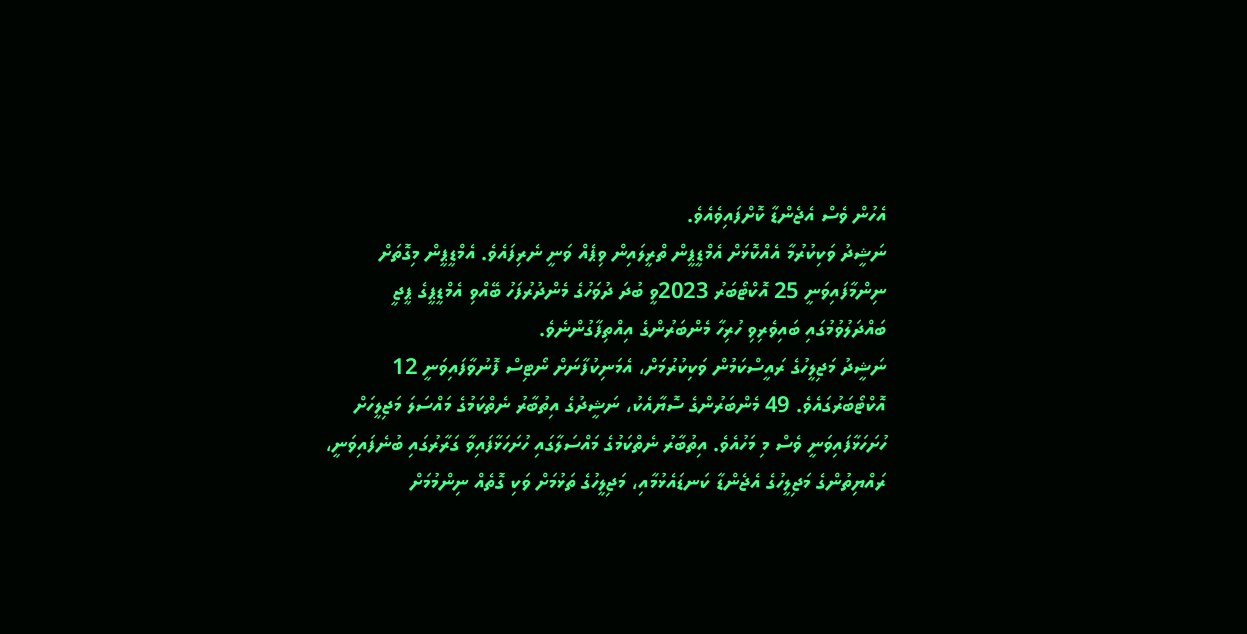އެހުން ވެސް އެޖެންޑާ ކޮށްފައިވެއެވެ.
ނަޝީދު ވަކިކުރުމާ އެއްކޮޅަށް އެމްޑީޕީން ތްރީލައިން ވިޕެއް ވަނީ ނެރިފައެވެ. އެމްޑީޕީން މިގޮތަށް ނިންމާފައިވަނީ 25 އޮކްޓޯބަރު 2023ވީ ބުދަ ދުވަހުގެ މެންދުރުފަހު ބޭއްވި އެމްޑީޕީގެ ޕީޖީ ބައްދަލުވުމުގައި ބައިވެރިވި ހުރިހާ މެންބަރުންގެ އިއްތިފާގުންނެވެ.
ނަޝީދު މަޖިލީހުގެ ރައީސްކަމުން ވަކިކުރުމަށް، އެމަނިކުފާނަށް ނޯޓިސް ފޮނުވާފައިވަނީ 12 އޮކްޓޯބަރުގައެވެ. 49 މެންބަރުންގެ ސޮޔާއެކު، ނަޝީދުގެ އިތުބާރު ނެތްކަމުގެ މައްސަލަ މަޖިލީހަށް ހުށަހަޅާފައިވަނީ ވެސް މި މަހުއެވެ. އިތުބާރު ނެތްކަމުގެ މައްސަލާގައި ހުށަހަޅާފައިވާ ގަރާރުގައި ބުނެފައިވަނީ، ރައްޔިތުންގެ މަޖިލީހުގެ އެޖެންޑާ ކަނޑައެޅުމާއި، މަޖިލީހުގެ ތަޅުމަށް ވަކި ގޮތެއް ނިންމުމަށް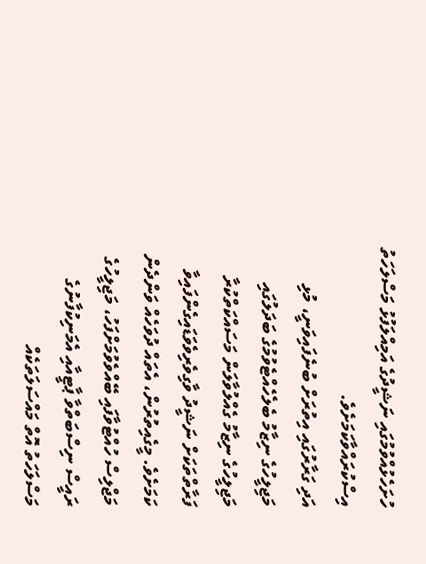ހުށަހެޅުއްވުމުގައި ނަޝީދުގެ އަމިއްލަފުޅު މަސްލަހަތު އިސްކުރައްވާކަމަށެވެ.
އަދި ގަރާރުގައި އިތުރަށް ބުނެފައިވަނީ، މުޅި މަޖިލީހުގެ ނިޒާމު ބެލެހެއްޓެވުމުގެ ބަދަލުގައި މަޖިލީހުގެ ނިޒާމު ގެއްލުވާލަން މަސައްކަތްކުރާ ފަރާތްތަކަށް ނަޝީދު ވާގިވެރިވެވަޑައިގެންފައިވާ ކަމަށެވެ. މީގެއިތުރުން، އެތައް ދުވަހެއް ވަންދެން މަޖްލިސް ހުއްޓުވާފައި ބޭއްވެވުމަށްފަހު، މަޖިލީހުގެ ރައީސް ނިސްބަތްވާ ޕާޓީއާއި އެމަނިކުފާނުގެ މަސްލަހަތު އޮތް މައްސަލަތަކެއް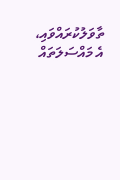ތާވަލުކުރައްވައި، އެ މައްސަލަތައް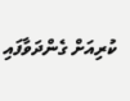ކުރިއަށް ގެންދަވާފައި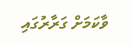ވާކަމަށް ގަރާރުގައި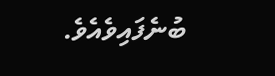ބުނެފައިވެއެވެ.